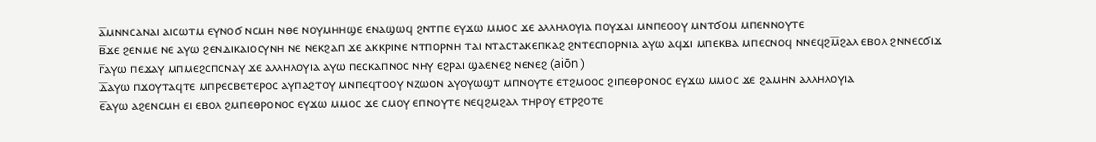ⲁ̅ⲙⲛⲛⲥⲁⲛⲁⲓ ⲁⲓⲥⲱⲧⲙ ⲉⲩⲛⲟϭ ⲛⲥⲙⲏ ⲛⲑⲉ ⲛⲟⲩⲙⲏⲏϣⲉ ⲉⲛⲁϣⲱϥ ϩⲛⲧⲡⲉ ⲉⲩϫⲱ ⲙⲙⲟⲥ ϫⲉ ⲁⲗⲗⲏⲗⲟⲩⲓⲁ ⲡⲟⲩϫⲁⲓ ⲙⲛⲡⲉⲟⲟⲩ ⲙⲛⲧϭⲟⲙ ⲙⲡⲉⲛⲛⲟⲩⲧⲉ
ⲃ̅ϫⲉ ϩⲉⲛⲙⲉ ⲛⲉ ⲁⲩⲱ ϩⲉⲛⲇⲓⲕⲁⲓⲟⲥⲩⲛⲏ ⲛⲉ ⲛⲉⲕϩⲁⲡ ϫⲉ ⲁⲕⲕⲣⲓⲛⲉ ⲛⲧⲡⲟⲣⲛⲏ ⲧⲁⲓ ⲛⲧⲁⲥⲧⲁⲕⲉⲡⲕⲁϩ ϩⲛⲧⲉⲥⲡⲟⲣⲛⲓⲁ ⲁⲩⲱ ⲁϥϫⲓ ⲙⲡⲉⲕⲃⲁ ⲙⲡⲉⲥⲛⲟϥ ⲛⲛⲉϥϩⲙ̅ϩⲁⲗ ⲉⲃⲟⲗ ϩⲛⲛⲉⲥϭⲓϫ
ⲅ̅ⲁⲩⲱ ⲡⲉϫⲁⲩ ⲙⲡⲙⲉϩⲥⲡⲥⲛⲁⲩ ϫⲉ ⲁⲗⲗⲏⲗⲟⲩⲓⲁ ⲁⲩⲱ ⲡⲉⲥⲕⲁⲡⲛⲟⲥ ⲛⲏⲩ ⲉϩⲣⲁⲓ ϣⲁⲉⲛⲉϩ ⲛⲉⲛⲉϩ (aiōn )
ⲇ̅ⲁⲩⲱ ⲡϫⲟⲩⲧⲁϥⲧⲉ ⲙⲡⲣⲉⲥⲃⲉⲧⲉⲣⲟⲥ ⲁⲩⲡⲁϩⲧⲟⲩ ⲙⲛⲡⲉϥⲧⲟⲟⲩ ⲛⲍⲱⲟⲛ ⲁⲩⲟⲩⲱϣⲧ ⲙⲡⲛⲟⲩⲧⲉ ⲉⲧϩⲙⲟⲟⲥ ϩⲓⲡⲉⲑⲣⲟⲛⲟⲥ ⲉⲩϫⲱ ⲙⲙⲟⲥ ϫⲉ ϩⲁⲙⲏⲛ ⲁⲗⲗⲏⲗⲟⲩⲓⲁ
ⲉ̅ⲁⲩⲱ ⲁϩⲉⲛⲥⲙⲏ ⲉⲓ ⲉⲃⲟⲗ ϩⲙⲡⲉⲑⲣⲟⲛⲟⲥ ⲉⲩϫⲱ ⲙⲙⲟⲥ ϫⲉ ⲥⲙⲟⲩ ⲉⲡⲛⲟⲩⲧⲉ ⲛⲉϥϩⲙϩⲁⲗ ⲧⲏⲣⲟⲩ ⲉⲧⲣϩⲟⲧⲉ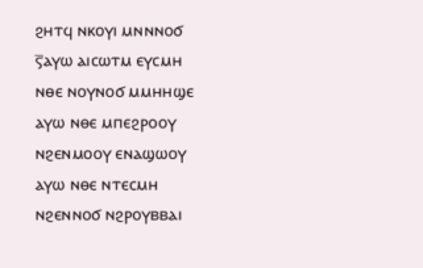ϩⲏⲧϥ ⲛⲕⲟⲩⲓ ⲙⲛⲛⲛⲟϭ
ⲋ̅ⲁⲩⲱ ⲁⲓⲥⲱⲧⲙ ⲉⲩⲥⲙⲏ ⲛⲑⲉ ⲛⲟⲩⲛⲟϭ ⲙⲙⲏⲏϣⲉ ⲁⲩⲱ ⲛⲑⲉ ⲙⲡⲉϩⲣⲟⲟⲩ ⲛϩⲉⲛⲙⲟⲟⲩ ⲉⲛⲁϣⲱⲟⲩ ⲁⲩⲱ ⲛⲑⲉ ⲛⲧⲉⲥⲙⲏ ⲛϩⲉⲛⲛⲟϭ ⲛϩⲣⲟⲩⲃⲃⲁⲓ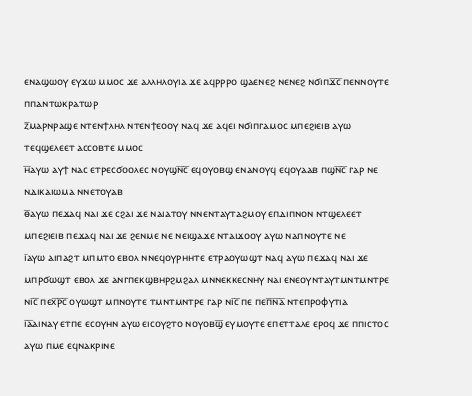ⲉⲛⲁϣⲱⲟⲩ ⲉⲩϫⲱ ⲙⲙⲟⲥ ϫⲉ ⲁⲗⲗⲏⲗⲟⲩⲓⲁ ϫⲉ ⲁϥⲣⲣⲣⲟ ϣⲁⲉⲛⲉϩ ⲛⲉⲛⲉϩ ⲛϭⲓⲡϫ̅ⲥ̅ ⲡⲉⲛⲛⲟⲩⲧⲉ ⲡⲡⲁⲛⲧⲱⲕⲣⲁⲧⲱⲣ
ⲍ̅ⲙⲁⲣⲛⲣⲁϣⲉ ⲛⲧⲉⲛϯⲗⲏⲗ ⲛⲧⲉⲛϯⲉⲟⲟⲩ ⲛⲁϥ ϫⲉ ⲁϥⲉⲓ ⲛϭⲓⲡⲅⲁⲙⲟⲥ ⲙⲡⲉϩⲓⲉⲓⲃ ⲁⲩⲱ ⲧⲉϥϣⲉⲗⲉⲉⲧ ⲁⲥⲥⲟⲃⲧⲉ ⲙⲙⲟⲥ
ⲏ̅ⲁⲩⲱ ⲁⲩϯ ⲛⲁⲥ ⲉⲧⲣⲉⲥϭⲟⲟⲗⲉⲥ ⲛⲟⲩϣⲛ̅ⲥ̅ ⲉϥⲟⲩⲟⲃϣ ⲉⲛⲁⲛⲟⲩϥ ⲉϥⲟⲩⲁⲁⲃ ⲡϣⲛ̅ⲥ̅ ⲅⲁⲣ ⲛⲉ ⲛⲇⲓⲕⲁⲓⲱⲙⲁ ⲛⲛⲉⲧⲟⲩⲁⲃ
ⲑ̅ⲁⲩⲱ ⲡⲉϫⲁϥ ⲛⲁⲓ ϫⲉ ⲥϩⲁⲓ ϫⲉ ⲛⲁⲓⲁⲧⲟⲩ ⲛⲛⲉⲛⲧⲁⲩⲧⲁϩⲙⲟⲩ ⲉⲡⲇⲓⲡⲛⲟⲛ ⲛⲧϣⲉⲗⲉⲉⲧ ⲙⲡⲉϩⲓⲉⲓⲃ ⲡⲉϫⲁϥ ⲛⲁⲓ ϫⲉ ϩⲉⲛⲙⲉ ⲛⲉ ⲛⲉⲓϣⲁϫⲉ ⲛⲧⲁⲓϫⲟⲟⲩ ⲁⲩⲱ ⲛⲁⲡⲛⲟⲩⲧⲉ ⲛⲉ
ⲓ̅ⲁⲩⲱ ⲁⲓⲡⲁϩⲧ ⲙⲡⲙⲧⲟ ⲉⲃⲟⲗ ⲛⲛⲉϥⲟⲩⲣⲏⲏⲧⲉ ⲉⲧⲣⲁⲟⲩⲱϣⲧ ⲛⲁϥ ⲁⲩⲱ ⲡⲉϫⲁϥ ⲛⲁⲓ ϫⲉ ⲙⲡⲣϭⲱϣⲧ ⲉⲃⲟⲗ ϫⲉ ⲁⲛⲅⲡⲉⲕϣⲃⲏⲣϩⲙϩⲁⲗ ⲙⲛⲛⲉⲕⲕⲉⲥⲛⲏⲩ ⲛⲁⲓ ⲉⲛⲉⲟⲩⲛⲧⲁⲩⲧⲙⲛⲧⲙⲛⲧⲣⲉ ⲛⲓ̅ⲥ̅ ⲡⲉⲭ̅ⲣ̅ⲥ̅ ⲟⲩⲱϣⲧ ⲙⲡⲛⲟⲩⲧⲉ ⲧⲙⲛⲧⲙⲛⲧⲣⲉ ⲅⲁⲣ ⲛⲓ̅ⲥ̅ ⲡⲉ ⲡⲉⲡ̅ⲛ̅ⲁ̅ ⲛⲧⲉⲡⲣⲟⲫⲩⲧⲓⲁ
ⲓ̅ⲁ̅ⲁⲓⲛⲁⲩ ⲉⲧⲡⲉ ⲉⲥⲟⲩⲏⲛ ⲁⲩⲱ ⲉⲓⲥⲟⲩϩⲧⲟ ⲛⲟⲩⲟⲃϣ̅ ⲉⲩⲙⲟⲩⲧⲉ ⲉⲡⲉⲧⲧⲁⲗⲉ ⲉⲣⲟϥ ϫⲉ ⲡⲡⲓⲥⲧⲟⲥ ⲁⲩⲱ ⲡⲙⲉ ⲉϥⲛⲁⲕⲣⲓⲛⲉ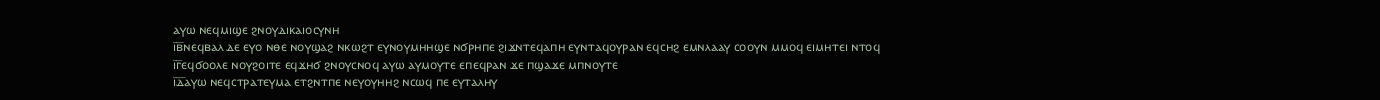ⲁⲩⲱ ⲛⲉϥⲙⲓϣⲉ ϩⲛⲟⲩⲇⲓⲕⲁⲓⲟⲥⲩⲛⲏ
ⲓ̅ⲃ̅ⲛⲉϥⲃⲁⲗ ⲇⲉ ⲉⲩⲟ ⲛⲑⲉ ⲛⲟⲩϣⲁϩ ⲛⲕⲱϩⲧ ⲉⲩⲛⲟⲩⲙⲏⲏϣⲉ ⲛϭⲣⲏⲡⲉ ϩⲓϫⲛⲧⲉϥⲁⲡⲏ ⲉⲩⲛⲧⲁϥⲟⲩⲣⲁⲛ ⲉϥⲥⲏϩ ⲉⲙⲛⲗⲁⲁⲩ ⲥⲟⲟⲩⲛ ⲙⲙⲟϥ ⲉⲓⲙⲏⲧⲉⲓ ⲛⲧⲟϥ
ⲓ̅ⲅ̅ⲉϥϭⲟⲟⲗⲉ ⲛⲟⲩϩⲟⲓⲧⲉ ⲉϥϫⲏϭ ϩⲛⲟⲩⲥⲛⲟϥ ⲁⲩⲱ ⲁⲩⲙⲟⲩⲧⲉ ⲉⲡⲉϥⲣⲁⲛ ϫⲉ ⲡϣⲁϫⲉ ⲙⲡⲛⲟⲩⲧⲉ
ⲓ̅ⲇ̅ⲁⲩⲱ ⲛⲉϥⲥⲧⲣⲁⲧⲉⲩⲙⲁ ⲉⲧϩⲛⲧⲡⲉ ⲛⲉⲩⲟⲩⲏⲏϩ ⲛⲥⲱϥ ⲡⲉ ⲉⲩⲧⲁⲗⲏⲩ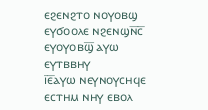ⲉϩⲉⲛϩⲧⲟ ⲛⲟⲩⲟⲃϣ ⲉⲩϭⲟⲟⲗⲉ ⲛϩⲉⲛϣⲛ̅ⲥ̅ ⲉⲩⲟⲩⲟⲃϣ̅ ⲁⲩⲱ ⲉⲩⲧⲃⲃⲏⲩ
ⲓ̅ⲉ̅ⲁⲩⲱ ⲛⲉⲩⲛⲟⲩⲥⲏϥⲉ ⲉⲥⲧⲏⲙ ⲛⲏⲩ ⲉⲃⲟⲗ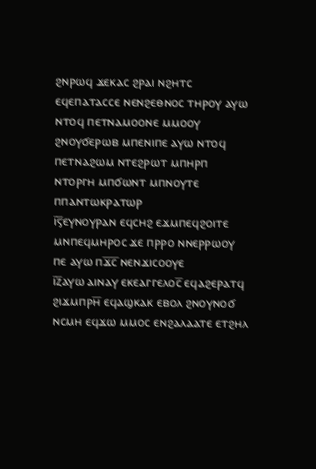ϩⲛⲣⲱϥ ϫⲉⲕⲁⲥ ϩⲣⲁⲓ ⲛϩⲏⲧⲥ ⲉϥⲉⲡⲁⲧⲁⲥⲥⲉ ⲛⲉⲛϩⲉⲑⲛⲟⲥ ⲧⲏⲣⲟⲩ ⲁⲩⲱ ⲛⲧⲟϥ ⲡⲉⲧⲛⲁⲙⲟⲟⲛⲉ ⲙⲙⲟⲟⲩ ϩⲛⲟⲩϭⲉⲣⲱⲃ ⲙⲡⲉⲛⲓⲡⲉ ⲁⲩⲱ ⲛⲧⲟϥ ⲡⲉⲧⲛⲁϩⲱⲙ ⲛⲧⲉϩⲣⲱⲧ ⲙⲡⲏⲣⲡ ⲛⲧⲟⲣⲅⲏ ⲙⲡϭⲱⲛⲧ ⲙⲡⲛⲟⲩⲧⲉ ⲡⲡⲁⲛⲧⲱⲕⲣⲁⲧⲱⲣ
ⲓ̅ⲋ̅ⲉⲩⲛⲟⲩⲣⲁⲛ ⲉϥⲥⲏϩ ⲉϫⲙⲡⲉϥϩⲟⲓⲧⲉ ⲙⲛⲡⲉϥⲙⲏⲣⲟⲥ ϫⲉ ⲡⲣⲣⲟ ⲛⲛⲉⲣⲣⲱⲟⲩ ⲡⲉ ⲁⲩⲱ ⲡϫ̅ⲥ̅ ⲛⲉⲛϫⲓⲥⲟⲟⲩⲉ
ⲓ̅ⲍ̅ⲁⲩⲱ ⲁⲓⲛⲁⲩ ⲉⲕⲉⲁⲅⲅⲉⲗⲟⲥ̅ ⲉϥⲁϩⲉⲣⲁⲧϥ ϩⲓϫⲙⲡⲣⲏ̅ ⲉϥⲁϣⲕⲁⲕ ⲉⲃⲟⲗ ϩⲛⲟⲩⲛⲟϭ ⲛⲥⲙⲏ ⲉϥϫⲱ ⲙⲙⲟⲥ ⲉⲛϩⲁⲗⲁⲁⲧⲉ ⲉⲧϩⲏⲗ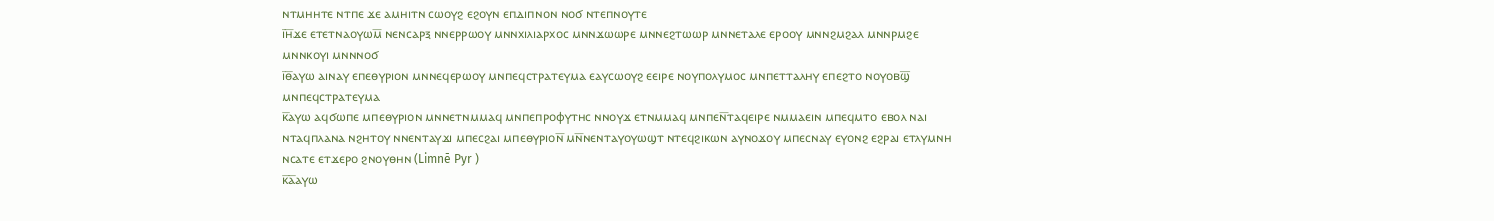ⲛⲧⲙⲏⲏⲧⲉ ⲛⲧⲡⲉ ϫⲉ ⲁⲙⲏⲓⲧⲛ ⲥⲱⲟⲩϩ ⲉϩⲟⲩⲛ ⲉⲡⲇⲓⲡⲛⲟⲛ ⲛⲟϭ ⲛⲧⲉⲡⲛⲟⲩⲧⲉ
ⲓ̅ⲏ̅ϫⲉ ⲉⲧⲉⲧⲛⲁⲟⲩⲱⲙ̅ ⲛⲉⲛⲥⲁⲣⲝ ⲛⲛⲉⲣⲣⲱⲟⲩ ⲙⲛⲛⲭⲓⲗⲓⲁⲣⲭⲟⲥ ⲙⲛⲛϫⲱⲱⲣⲉ ⲙⲛⲛⲉϩⲧⲱⲱⲣ ⲙⲛⲛⲉⲧⲁⲗⲉ ⲉⲣⲟⲟⲩ ⲙⲛⲛϩⲙϩⲁⲗ ⲙⲛⲛⲣⲙϩⲉ ⲙⲛⲛⲕⲟⲩⲓ ⲙⲛⲛⲛⲟϭ
ⲓ̅ⲑ̅ⲁⲩⲱ ⲁⲓⲛⲁⲩ ⲉⲡⲉⲑⲩⲣⲓⲟⲛ ⲙⲛⲛⲉϥⲉⲣⲱⲟⲩ ⲙⲛⲡⲉϥⲥⲧⲣⲁⲧⲉⲩⲙⲁ ⲉⲁⲩⲥⲱⲟⲩϩ ⲉⲉⲓⲣⲉ ⲛⲟⲩⲡⲟⲗⲩⲙⲟⲥ ⲙⲛⲡⲉⲧⲧⲁⲗⲏⲩ ⲉⲡⲉϩⲧⲟ ⲛⲟⲩⲟⲃϣ̅ ⲙⲛⲡⲉϥⲥⲧⲣⲁⲧⲉⲩⲙⲁ
ⲕ̅ⲁⲩⲱ ⲁϥϭⲱⲡⲉ ⲙⲡⲉⲑⲩⲣⲓⲟⲛ ⲙⲛⲛⲉⲧⲛⲙⲙⲁϥ ⲙⲛⲡⲉⲡⲣⲟⲫⲩⲧⲏⲥ ⲛⲛⲟⲩϫ ⲉⲧⲛⲙⲙⲁϥ ⲙⲛⲡⲉⲛ̅ⲧⲁϥⲉⲓⲣⲉ ⲛⲙⲙⲁⲉⲓⲛ ⲙⲡⲉϥⲙⲧⲟ ⲉⲃⲟⲗ ⲛⲁⲓ ⲛⲧⲁϥⲡⲗⲁⲛⲁ ⲛϩⲏⲧⲟⲩ ⲛⲛⲉⲛⲧⲁⲩϫⲓ ⲙⲡⲉⲥϩⲁⲓ ⲙⲡⲉⲑⲩⲣⲓⲟⲛ̅ ⲙⲛ̅ⲛⲉⲛⲧⲁⲩⲟⲩⲱϣⲧ ⲛⲧⲉϥϩⲓⲕⲱⲛ ⲁⲩⲛⲟϫⲟⲩ ⲙⲡⲉⲥⲛⲁⲩ ⲉⲩⲟⲛϩ ⲉϩⲣⲁⲓ ⲉⲧⲗⲩⲙⲛⲏ ⲛⲥⲁⲧⲉ ⲉⲧϫⲉⲣⲟ ϩⲛⲟⲩⲑⲏⲛ (Limnē Pyr )
ⲕ̅ⲁ̅ⲁⲩⲱ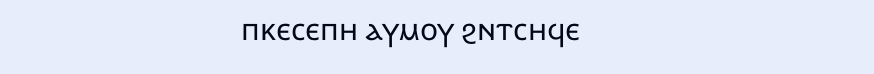ⲡⲕⲉⲥⲉⲡⲏ ⲁⲩⲙⲟⲩ ϩⲛⲧⲥⲏϥⲉ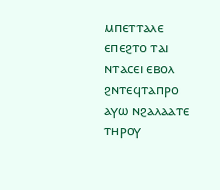ⲙⲡⲉⲧⲧⲁⲗⲉ ⲉⲡⲉϩⲧⲟ ⲧⲁⲓ ⲛⲧⲁⲥⲉⲓ ⲉⲃⲟⲗ ϩⲛⲧⲉϥⲧⲁⲡⲣⲟ ⲁⲩⲱ ⲛϩⲁⲗⲁⲁⲧⲉ ⲧⲏⲣⲟⲩ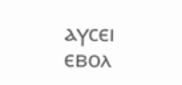ⲁⲩⲥⲉⲓ ⲉⲃⲟⲗ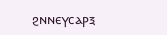ϩⲛⲛⲉⲩⲥⲁⲣⲝ